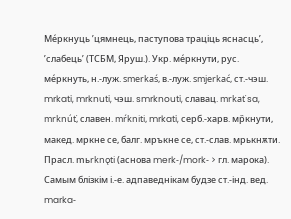Ме́ркнуць ’цямнець, паступова траціць яснасць’, ’слабець’ (ТСБМ, Яруш.). Укр. ме́ркнути, рус. ме́ркнуть, н.-луж. smerkaś, в.-луж. smjerkać, ст.-чэш. mrkati, mrknuti, чэш. smrknouti, славац. mrkať sa, mrknúť, славен. mŕkniti, mrkati, серб.-харв. мр̏кнути, макед. мркне се, балг. мръкне се, ст.-слав. мрькнѫти. Прасл. mьrknǫti (аснова merk‑/mork‑ > гл. марока). Самым блізкім і.-е. адпаведнікам будзе ст.-інд. вед. marka‑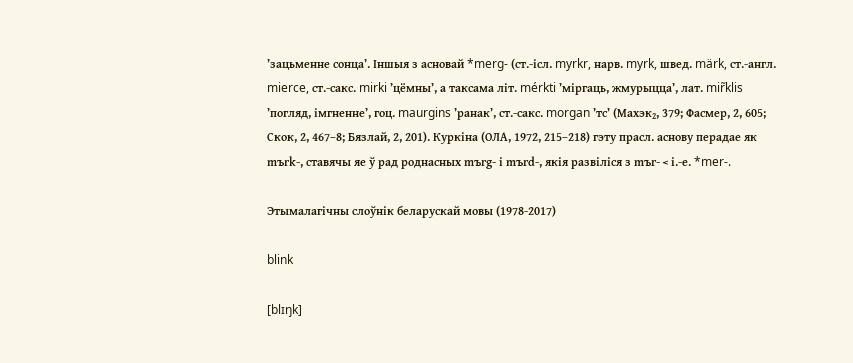’зацьменне сонца’. Іншыя з асновай *merg‑ (ст.-ісл. myrkr, нарв. myrk, швед. märk, ст.-англ. mierce, ст.-сакс. mirki ’цёмны’, а таксама літ. mérkti ’міргаць, жмурыцца’, лат. mir̃klis ’погляд, імгненне’, гоц. maurgins ’ранак’, ст.-сакс. morgan ’тс’ (Махэк₂, 379; Фасмер, 2, 605; Скок, 2, 467–8; Бязлай, 2, 201). Куркіна (ОЛА, 1972, 215–218) гэту прасл. аснову перадае як mъrk‑, ставячы яе ў рад роднасных mъrg‑ і mъrd‑, якія развіліся з mъr‑ < і.-е. *mer‑.

Этымалагічны слоўнік беларускай мовы (1978-2017)

blink

[blɪŋk]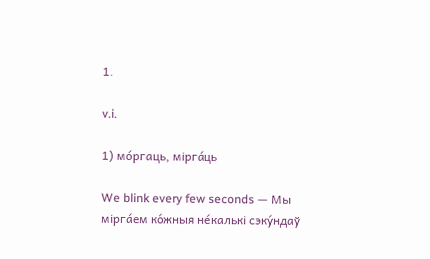1.

v.i.

1) мо́ргаць, мірга́ць

We blink every few seconds — Мы мірга́ем ко́жныя не́калькі сэку́ндаў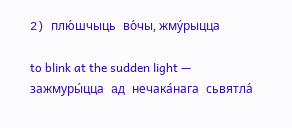2) плю́шчыць во́чы, жму́рыцца

to blink at the sudden light — зажмуры́цца ад нечака́нага сьвятла́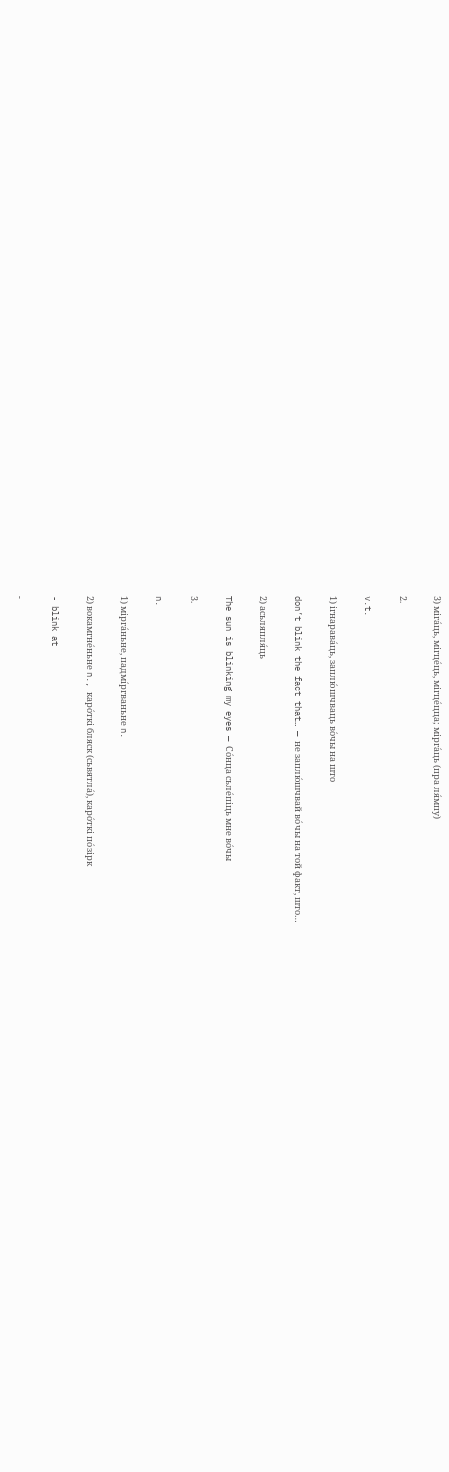3) міга́ць, мігце́ць, мігце́цца; мірга́ць (пра ля́мпу)

2.

v.t.

1) ігнарава́ць, заплю́шчваць во́чы на што

don’t blink the fact that… — не заплю́шчвай во́чы на той факт, што…

2) асьляпля́ць

The sun is blinking my eyes — Со́нца сьле́піць мне во́чы

3.

n.

1) мірга́ньне, падмі́ргваньне n.

2) вокамгне́ньне n., каро́ткі бляск (сьвятла́), каро́ткі по́зірк

- blink at

-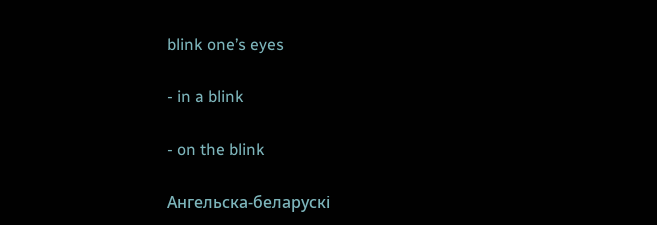blink one’s eyes

- in a blink

- on the blink

Ангельска-беларускі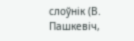слоўнік (В. Пашкевіч,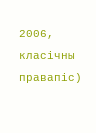2006, класічны правапіс)